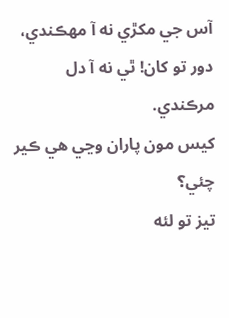آس جي مکڙي نه آ مهڪندي،
دور تو کان! ٿي نه آ دل مرڪندي.
کيس مون پاران وڃي هي ڪير چئي؟
تيز تو لئه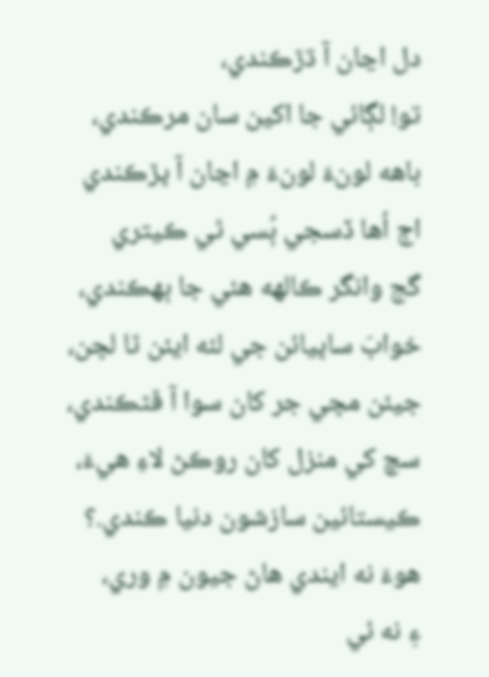دل اڃان آ ڌڙڪندي،
تو! لڳائي جا اکين سان مرڪندي،
باهه لونءَ لونءَ ۾ اڃان آ ڀڙڪندي
اڄ اُها ڏسجي ٻُسي ٿي ڪيتري
گج وانگر ڪالهه هئي جا ٻهڪندي،
خوابَ ساڀيائن جي لئه ايئن ٿا لڇن،
جيئن مڇي جر کان سوا آ ڦٿڪندي،
سچ کي منزل کان روڪڻ لاءِ هيءَ،
ڪيستائين سازشون دنيا ڪندي.؟
هوءَ نه ايندي هاڻ جيون ۾ وري،
۽ نه ئي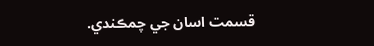قسمت اسان جي چمڪندي.